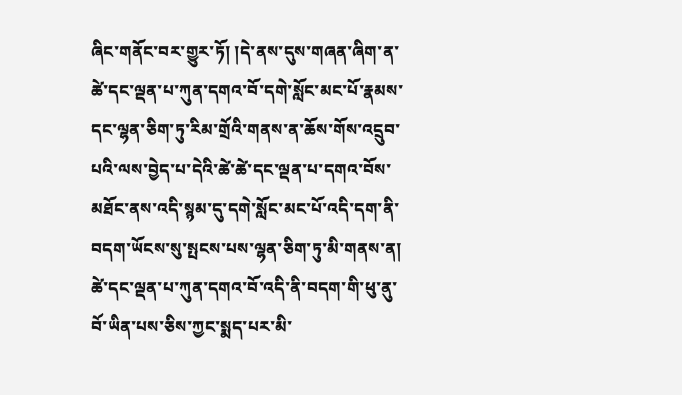ཞིང་གནོང་བར་གྱུར་ཏོ། །དེ་ནས་དུས་གཞན་ཞིག་ན་ཚེ་དང་ལྡན་པ་ཀུན་དགའ་བོ་དགེ་སློང་མང་པོ་རྣམས་དང་ལྷན་ཅིག་ཏུ་རིམ་གྲོའི་གནས་ན་ཆོས་གོས་འདྲུབ་པའི་ལས་བྱེད་པ་དེའི་ཚེ་ཚེ་དང་ལྡན་པ་དགའ་བོས་མཐོང་ནས་འདི་སྙམ་དུ་དགེ་སློང་མང་པོ་འདི་དག་ནི་བདག་ཡོངས་སུ་སྤངས་པས་ལྷན་ཅིག་ཏུ་མི་གནས་ན། ཚེ་དང་ལྡན་པ་ཀུན་དགའ་བོ་འདི་ནི་བདག་གི་ཕུ་ནུ་བོ་ཡིན་པས་ཅིས་ཀྱང་སྨད་པར་མི་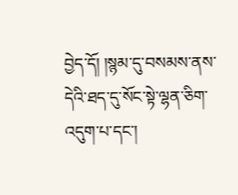བྱེད་དོ། །སྙམ་དུ་བསམས་ནས་དེའི་ཐད་དུ་སོང་སྟེ་ལྷན་ཅིག་འདུག་པ་དང་།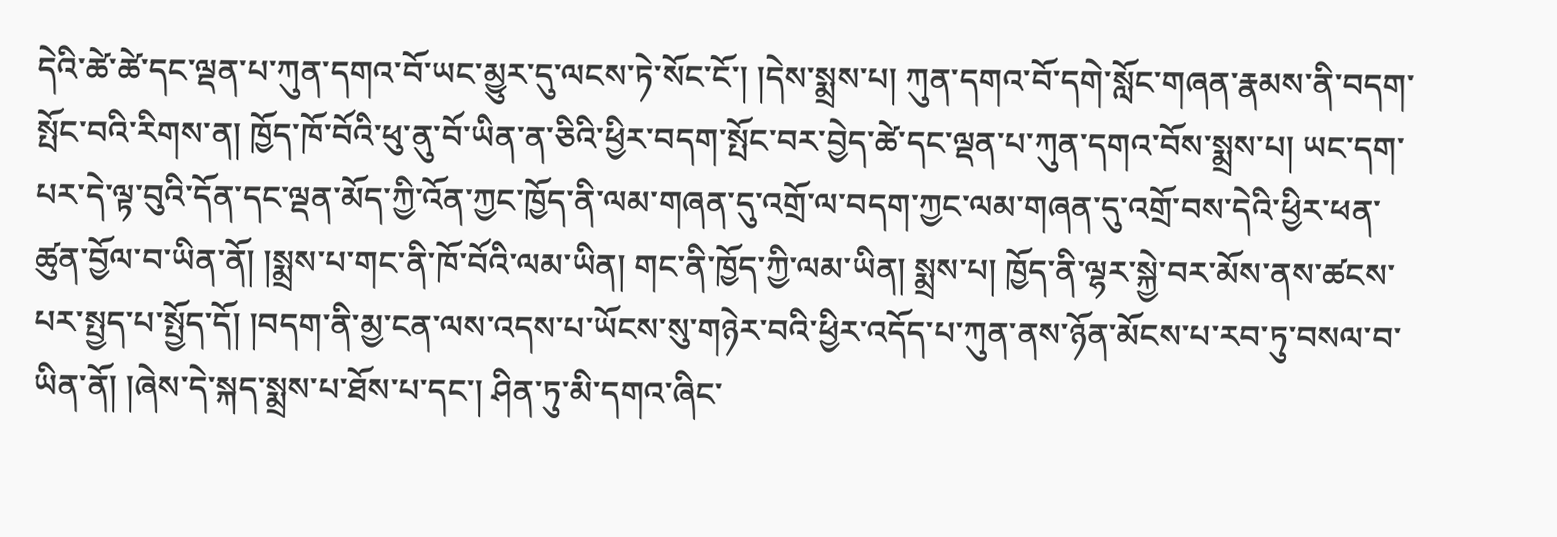དེའི་ཚེ་ཚེ་དང་ལྡན་པ་ཀུན་དགའ་བོ་ཡང་མྱུར་དུ་ལངས་ཏེ་སོང་ངོ་། །དེས་སྨྲས་པ། ཀུན་དགའ་བོ་དགེ་སློང་གཞན་རྣམས་ནི་བདག་སྤོང་བའི་རིགས་ན། ཁྱོད་ཁོ་བོའི་ཕུ་ནུ་བོ་ཡིན་ན་ཅིའི་ཕྱིར་བདག་སྤོང་བར་བྱེད་ཚེ་དང་ལྡན་པ་ཀུན་དགའ་བོས་སྨྲས་པ། ཡང་དག་པར་དེ་ལྟ་བུའི་དོན་དང་ལྡན་མོད་ཀྱི་འོན་ཀྱང་ཁྱོད་ནི་ལམ་གཞན་དུ་འགྲོ་ལ་བདག་ཀྱང་ལམ་གཞན་དུ་འགྲོ་བས་དེའི་ཕྱིར་ཕན་ཚུན་བྱོལ་བ་ཡིན་ནོ། །སྨྲས་པ་གང་ནི་ཁོ་བོའི་ལམ་ཡིན། གང་ནི་ཁྱོད་ཀྱི་ལམ་ཡིན། སྨྲས་པ། ཁྱོད་ནི་ལྷར་སྐྱེ་བར་མོས་ནས་ཚངས་པར་སྤྱད་པ་སྤྱོད་དོ། །བདག་ནི་མྱ་ངན་ལས་འདས་པ་ཡོངས་སུ་གཉེར་བའི་ཕྱིར་འདོད་པ་ཀུན་ནས་ཉོན་མོངས་པ་རབ་ཏུ་བསལ་བ་ཡིན་ནོ། །ཞེས་དེ་སྐད་སྨྲས་པ་ཐོས་པ་དང་། ཤིན་ཏུ་མི་དགའ་ཞིང་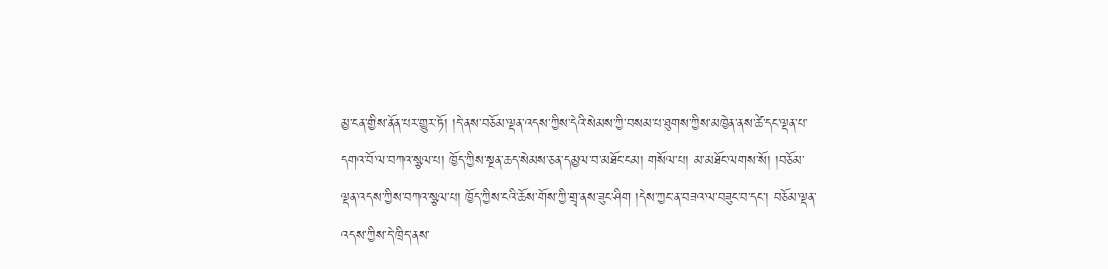མྱ་ངན་གྱིས་ནོན་པར་གྱུར་ཏོ། །དེ་ནས་བཅོམ་ལྡན་འདས་ཀྱིས་དེའི་སེམས་ཀྱི་བསམ་པ་ཐུགས་ཀྱིས་མཁྱེན་ནས་ཚེ་དང་ལྡན་པ་དགའ་བོ་ལ་བཀའ་སྩལ་པ། ཁྱོད་ཀྱིས་སྔན་ཆད་སེམས་ཅན་དམྱལ་བ་མཐོང་ངམ། གསོལ་པ། མ་མཐོང་ལགས་སོ། །བཅོམ་ལྡན་འདས་ཀྱིས་བཀའ་སྩལ་པ། ཁྱོད་ཀྱིས་ངའི་ཆོས་གོས་ཀྱི་གྲྭ་ནས་ཟུང་ཤིག །དེས་ཀྱང་ན་བཟའ་ལ་བཟུང་བ་དང་། བཅོམ་ལྡན་འདས་ཀྱིས་དེ་ཁྲིད་ནས་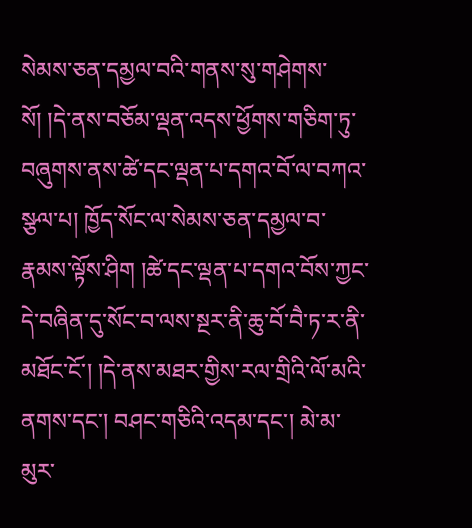སེམས་ཅན་དམྱལ་བའི་གནས་སུ་གཤེགས་སོ། །དེ་ནས་བཅོམ་ལྡན་འདས་ཕྱོགས་གཅིག་ཏུ་བཞུགས་ནས་ཚེ་དང་ལྡན་པ་དགའ་བོ་ལ་བཀའ་སྩལ་པ། ཁྱོད་སོང་ལ་སེམས་ཅན་དམྱལ་བ་རྣམས་ལྟོས་ཤིག །ཚེ་དང་ལྡན་པ་དགའ་བོས་ཀྱང་དེ་བཞིན་དུ་སོང་བ་ལས་སྔར་ནི་ཆུ་བོ་བཻ་ཏ་ར་ནི་མཐོང་ངོ་། །དེ་ནས་མཐར་གྱིས་རལ་གྲིའི་ལོ་མའི་ནགས་དང་། བཤང་གཅིའི་འདམ་དང་། མེ་མ་མུར་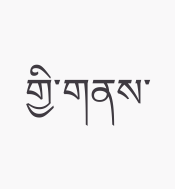གྱི་གནས་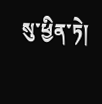སུ་ཕྱིན་ཏེ།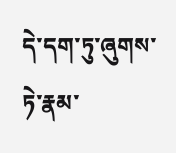དེ་དག་ཏུ་ཞུགས་ཏེ་རྣམ་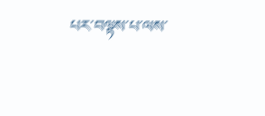པར་བལྟས་པ་ལས་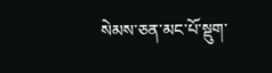སེམས་ཅན་མང་པོ་སྡུག་